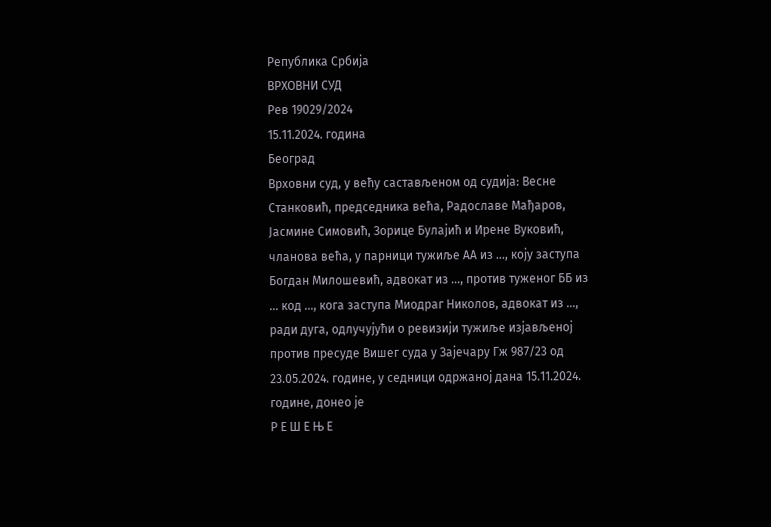Република Србија
ВРХОВНИ СУД
Рев 19029/2024
15.11.2024. година
Београд
Врховни суд, у већу састављеном од судија: Весне Станковић, председника већа, Радославе Мађаров, Јасмине Симовић, Зорице Булајић и Ирене Вуковић, чланова већа, у парници тужиље АА из ..., коју заступа Богдан Милошевић, адвокат из ..., против туженог ББ из ... код ..., кога заступа Миодраг Николов, адвокат из ..., ради дуга, одлучујући о ревизији тужиље изјављеној против пресуде Вишег суда у Зајечару Гж 987/23 од 23.05.2024. године, у седници одржаној дана 15.11.2024. године, донео је
Р Е Ш Е Њ Е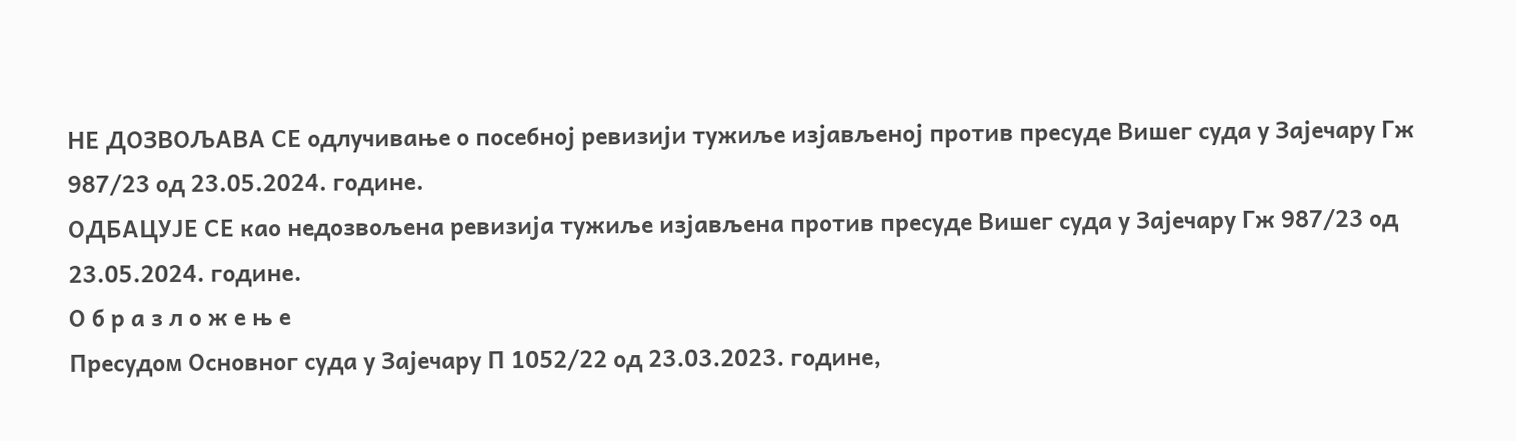НЕ ДОЗВОЉАВА СЕ одлучивање о посебној ревизији тужиље изјављеној против пресуде Вишег суда у Зајечару Гж 987/23 од 23.05.2024. године.
ОДБАЦУЈЕ СЕ као недозвољена ревизија тужиље изјављена против пресуде Вишег суда у Зајечару Гж 987/23 од 23.05.2024. године.
О б р а з л о ж е њ е
Пресудом Основног суда у Зајечару П 1052/22 од 23.03.2023. године,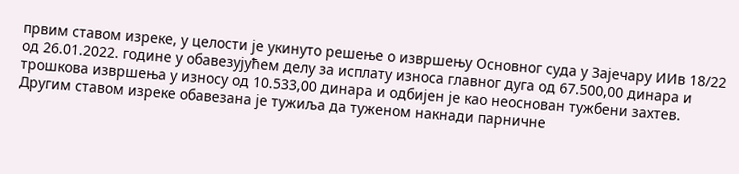првим ставом изреке, у целости је укинуто решење о извршењу Основног суда у Зајечару ИИв 18/22 од 26.01.2022. године у обавезујућем делу за исплату износа главног дуга од 67.500,00 динара и трошкова извршења у износу од 10.533,00 динара и одбијен је као неоснован тужбени захтев. Другим ставом изреке обавезана је тужиља да туженом накнади парничне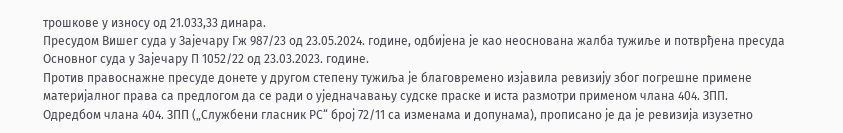трошкове у износу од 21.033,33 динара.
Пресудом Вишег суда у Зајечару Гж 987/23 од 23.05.2024. године, одбијена је као неоснована жалба тужиље и потврђена пресуда Основног суда у Зајечару П 1052/22 од 23.03.2023. године.
Против правоснажне пресуде донете у другом степену тужиља је благовремено изјавила ревизију због погрешне примене материјалног права са предлогом да се ради о уједначавању судске праске и иста размотри применом члана 404. ЗПП.
Одредбом члана 404. ЗПП („Службени гласник РС“ број 72/11 са изменама и допунама), прописано је да је ревизија изузетно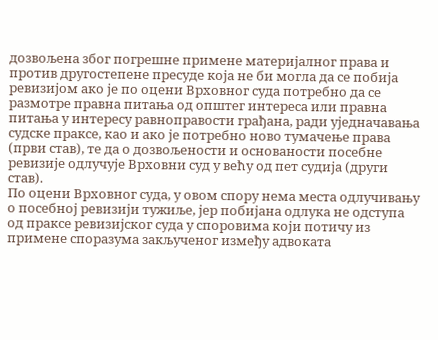дозвољена због погрешне примене материјалног права и против другостепене пресуде која не би могла да се побија ревизијом ако је по оцени Врховног суда потребно да се размотре правна питања од општег интереса или правна питања у интересу равноправости грађана, ради уједначавања судске праксе, као и ако је потребно ново тумачење права (први став), те да о дозвољености и основаности посебне ревизије одлучује Врховни суд у већу од пет судија (други став).
По оцени Врховног суда, у овом спору нема места одлучивању о посебној ревизији тужиље, јер побијана одлука не одступа од праксе ревизијског суда у споровима који потичу из примене споразума закљученог између адвоката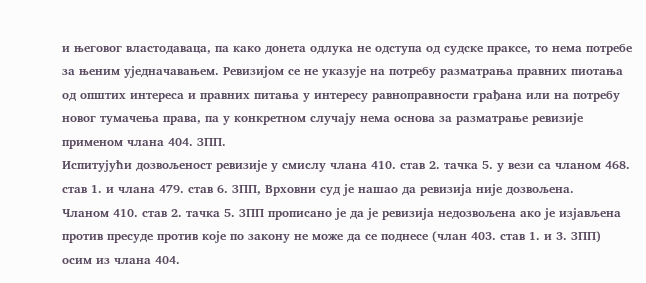и његовог властодаваца, па како донета одлука не одступа од судске праксе, то нема потребе за њеним уједначавањем. Ревизијом се не указује на потребу разматрања правних пиотања од општих интереса и правних питања у интересу равноправности грађана или на потребу новог тумачења права, па у конкретном случају нема основа за разматрање ревизије применом члана 404. ЗПП.
Испитујући дозвољеност ревизије у смислу члана 410. став 2. тачка 5. у вези са чланом 468. став 1. и члана 479. став 6. ЗПП, Врховни суд је нашао да ревизија није дозвољена.
Чланом 410. став 2. тачка 5. ЗПП прописано је да је ревизија недозвољена ако је изјављена против пресуде против које по закону не може да се поднесе (члан 403. став 1. и 3. ЗПП) осим из члана 404.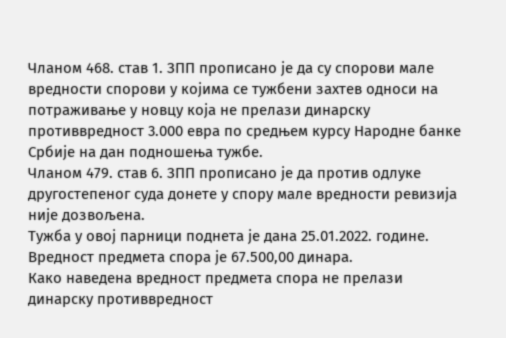Чланом 468. став 1. ЗПП прописано је да су спорови мале вредности спорови у којима се тужбени захтев односи на потраживање у новцу која не прелази динарску противвредност 3.000 евра по средњем курсу Народне банке Србије на дан подношења тужбе.
Чланом 479. став 6. ЗПП прописано је да против одлуке другостепеног суда донете у спору мале вредности ревизија није дозвољена.
Тужба у овој парници поднета је дана 25.01.2022. године. Вредност предмета спора је 67.500,00 динара.
Како наведена вредност предмета спора не прелази динарску противвредност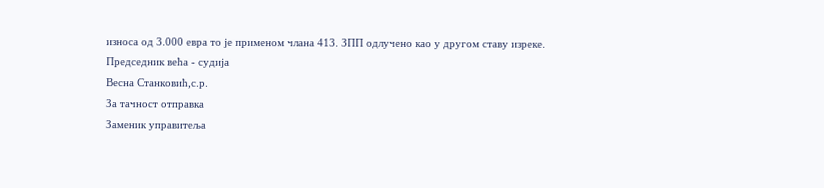износа од 3.000 евра то је применом члана 413. ЗПП одлучено као у другом ставу изреке.
Председник већа - судија
Весна Станковић,с.р.
За тачност отправка
Заменик управитеља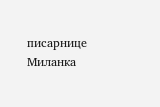писарнице
Миланка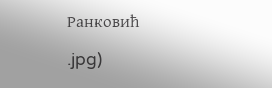Ранковић

.jpg)